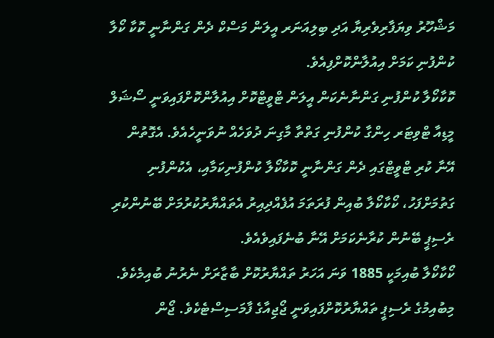މަޝްހޫރު ވިޔަފާރިވެރިޔާ އަދި ބިލިއަނަރ އީލަން މަސްކް ދެން ގަންނާނީ ކޮކާ ކޯލާ ކުންފުނި ކަމަށް އިއުލާންކޮށްފިއެވެ.
ކޮކާކޯލާ ކުންފުނި ގަންނާނެކަން އީލަން ޓްވީޓްކޮށް އިއުލާންކޮށްފައިވަނީ ސޯޝަލް މީޑިއާ ޓްވިޓަރ ހިންގާ ކުންފުނި ގަތްތާ މާގިނަ ދުވަހެއް ނުވަނީހެއެވެ. އެގޮތުން އޭނާ ކުރި ޓްވީޓްގައި ދެން ގަންނާނީ ކޮކާކޯލާ ކުންފުނިކަމާއި، އެކުންފުނި ގަތުމަށްފަހު، ކޯކާކޯލާ ބުއިން ފުރަތަމަ އުފެއްދިއިރު އެތައްޔާރުކުރުމަށް ބޭނުންކުރި ރެސިޕީ ބޭނުން ކުރާނެކަމަށް އޭނާ ބުނެފައިވެއެވެ.
ކޯކާކޯލާ ބުއިމަކީ 1885 ވަނަ އަހަރު ތައްޔާރުކޮށް ބާޒާރަށް ނެރުނު ބުއިމެކެވެ. މިބުއިމުގެ ރެސިޕީ ތައްޔާރުކޮށްފައިވަނީ ޖޯޖިއާގެ ފާމަސިސްޓެކެވެ. ޖޯން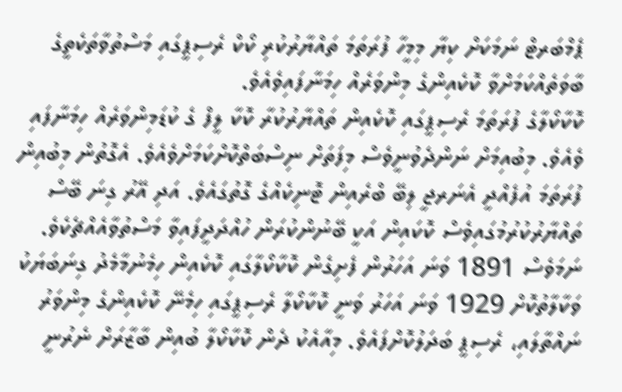ޕެމްބަރޓް ނަމަކަށް ކިޔާ މިމީހާ ފުރަތަމަ ތައްޔާރުކުރި ކޯކް ރެސިޕީގައި މަސްތުވާތަކެތީގެ ބާވަތެއްކަމަށްވާ ކޮކެއިންގެ މިންވަރެއް ހިމަނާފައިވެއެވެ.
ކޮކާކޯލާގެ ފުރަތަމަ ރެސިޕީގައި ކޮކެއިން ތައްޔާރުކުރާ ކޮކާ ލީފް ގެ ކުޑަމިންވަރެއް ހިމަނާފައި ވެއެވެ. މިބުއިމަށް ނަންދެވުނީވެސް މިފަތަށް ނިސްބަތްކޮށްކަމަށްވެއެވެ. އެގޮތުން މިބުއިން ފުރަތަމަ އުފެއްދީ އެނަރޖީ ލިބޭ ބްރެއިން ޓޮނިކެއްގެ ގޮތުގައެވެ. އަދި އޭރު ގިނަ ބޭސް ތައްޔާރުކުރުމުގައިވެސް ކޮކައިން އަކީ ބޭނުންކުރަން ހުއްދަދީފައިވާ މަސްތުވާއެއްޗެކެވެ.
ނަމަވެސް 1891 ވަނަ އަހަރުން ފެށިގެން ކޮކާކޯލާގައި ކޮކެއިން ހިމެނުމާމެދު ގިނަބަޔަކު ވަކާލާތުކޮށް 1929 ވަނަ އަހަރު ވަނީ ކޮކާކޯލާ ރެސިޕީގައި ހިމެނޭ ކޮކެއިންގެ މިންވަރު ނައްތާލައި، ރެސިޕީ ބަދަލުކޮށްފައެވެ. މިއާއެކު ދެން ކޮކާކޯލާ ބުއިން ބާޒާރަށް ނެރުނީ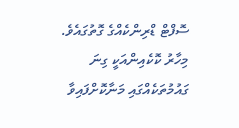ސޮފްޓް ޑްރިންކެއްގެ ގޮތުގައެވެ.
މިހާރު ކޮކެއިންއަކީ ގިނަ ގައުމުތަކެއްގައި މަނާކޮށްފައިވާ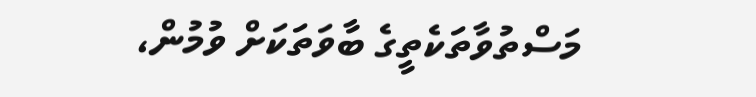މަސްތުވާތަކެތީގެ ބާވަތަކަށް ވުމުން،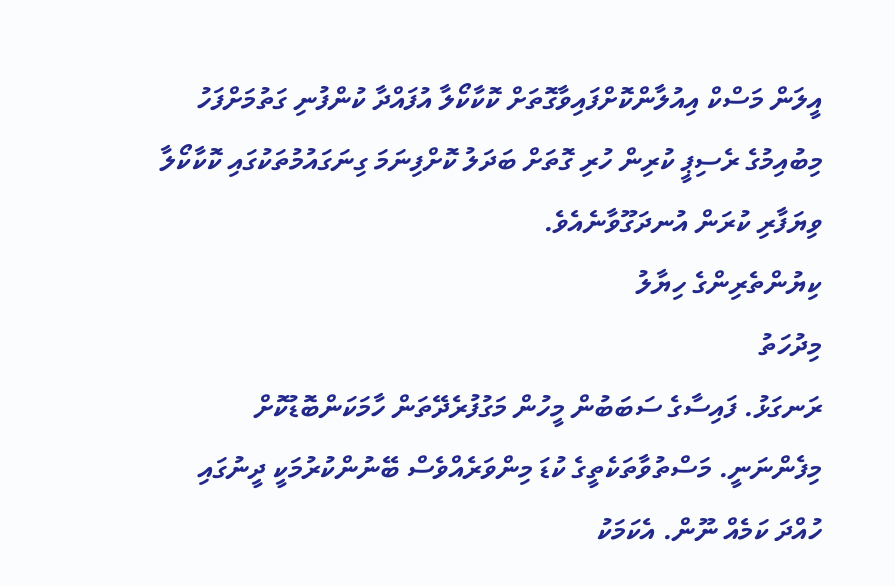އީލަން މަސްކް އިއުލާންކޮށްފައިވާގޮތަށް ކޮކާކޯލާ އުފައްދާ ކުންފުނި ގަތުމަށްފަހު މިބުއިމުގެ ރެސިޕީ ކުރިން ހުރި ގޮތަށް ބަދަލު ކޮށްފިނަމަ ގިނަގައުމުތަކުގައި ކޮކާކޯލާ ވިޔަފާރި ކުރަން އުނދަގޫވާނެއެވެ.
ކިޔުންތެރިންގެ ހިޔާލު
މިދުހަތު
ރަނގަޅު. ފައިސާގެ ސަބަބުން މީހުން މަގުފުރެދޭތަން ހާމަކަންބޮޑުކޮށް މިފެންނަނީ. މަސްތުވާތަކެތީގެ ކުޑަ މިންވަރެއްވެސް ބޭނުންކުރުމަކީ ދީނުގައި ހުއްދަ ކަމެއް ނޫން. އެކަމަކު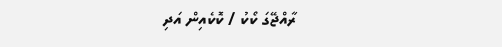ރާއްޖޭގަ ކޯކު / ކޮކެއިން އަދި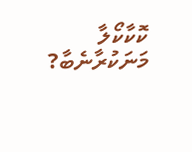ކޮކާކޯލާ މަނަކުރާނެބާ?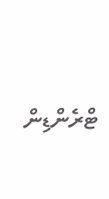ޓްރެންޑިން